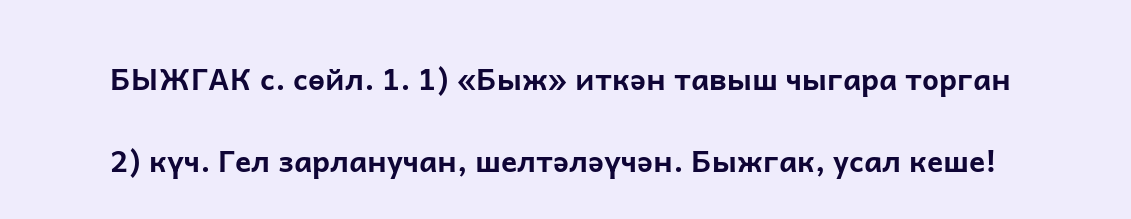БЫЖГАК с. сөйл. 1. 1) «Быж» иткән тавыш чыгара торган

2) күч. Гел зарланучан, шелтәләүчән. Быжгак, усал кеше!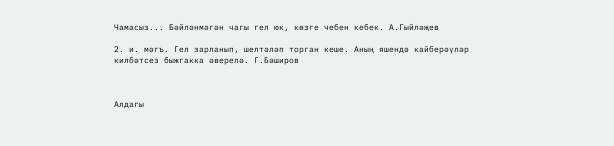Чамасыз... Бәйләнмәгән чагы гел юк, көзге чебен кебек. А.Гыйләҗев

2. и. мәгъ. Гел зарланып, шелтәләп торган кеше. Аның яшендә кайберәүләр килбәтсез быжгакка әверелә. Г.Бәширов



Алдагы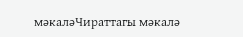мәкаләЧираттагы мәкалә